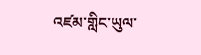འཛམ་གླིང་ཡུལ་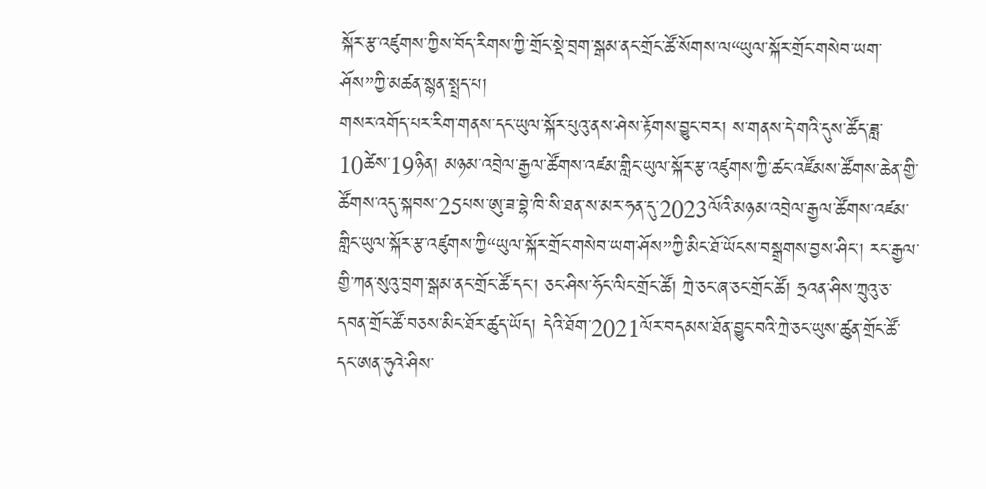སྐོར་རྩ་འཛུགས་ཀྱིས་བོད་རིགས་ཀྱི་གྲོང་སྡེ་བྲག་སྒམ་ནང་གྲོང་ཚོ་སོགས་ལ“ཡུལ་སྐོར་གྲོང་གསེབ་ཡག་ཤོས”ཀྱི་མཚན་སྙན་སྤྲད་པ།
གསར་འགོད་པར་རིག་གནས་དང་ཡུལ་སྐོར་པུའུ་ནས་ཤེས་རྟོགས་བྱུང་བར། ས་གནས་དེ་གའི་དུས་ཚོད་ཟླ་10ཚེས་19ཉིན། མཉམ་འབྲེལ་རྒྱལ་ཚོགས་འཛམ་གླིང་ཡུལ་སྐོར་རྩ་འཛུགས་ཀྱི་ཚང་འཛོམས་ཚོགས་ཆེན་གྱི་ཚོགས་འདུ་སྐབས་25པས་ཨུ་ཟ་བྷེ་ཁི་སི་ཐན་ས་མར་ཧན་དུ་2023ལོའི་མཉམ་འབྲེལ་རྒྱལ་ཚོགས་འཛམ་གླིང་ཡུལ་སྐོར་རྩ་འཛུགས་ཀྱི“ཡུལ་སྐོར་གྲོང་གསེབ་ཡག་ཤོས”ཀྱི་མིང་ཐོ་ཡོངས་བསྒྲགས་བྱས་ཤིང་། རང་རྒྱལ་གྱི་ཀན་སུའུ་བྲག་སྒམ་ནང་གྲོང་ཚོ་དང་། ཅང་ཤིས་ཧོང་ལིང་གྲོང་ཚོ། ཀྲེ་ཅང་ཞ་ཅང་གྲོང་ཚོ། ཧྲའན་ཤིས་ཀྲུའུ་ཅ་དབན་གྲོང་ཚོ་བཅས་མིང་ཐོར་ཚུད་ཡོད། དེའི་ཐོག་2021ལོར་བདམས་ཐོན་བྱུང་བའི་ཀྲེ་ཅང་ཡུས་ཚུན་གྲོང་ཚོ་དང་ཨན་ཧུའེ་ཤིས་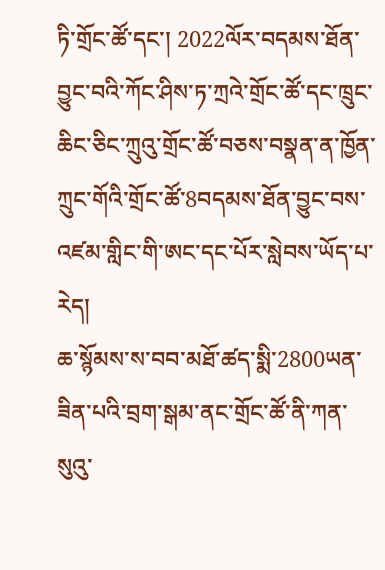ཏི་གྲོང་ཚོ་དང་། 2022ལོར་བདམས་ཐོན་བྱུང་བའི་ཀོང་ཤིས་ཏ་ཀྲའེ་གྲོང་ཚོ་དང་ཁྲུང་ཆིང་ཅིང་ཀྲུའུ་གྲོང་ཚོ་བཅས་བསྣན་ན་ཁྱོན་ཀྲུང་གོའི་གྲོང་ཚོ་8བདམས་ཐོན་བྱུང་བས་འཛམ་གླིང་གི་ཨང་དང་པོར་སླེབས་ཡོད་པ་རེད།
ཆ་སྙོམས་ས་བབ་མཐོ་ཚད་སྨི་2800ཡན་ཟིན་པའི་བྲག་སྒམ་ནང་གྲོང་ཚོ་ནི་ཀན་སུའུ་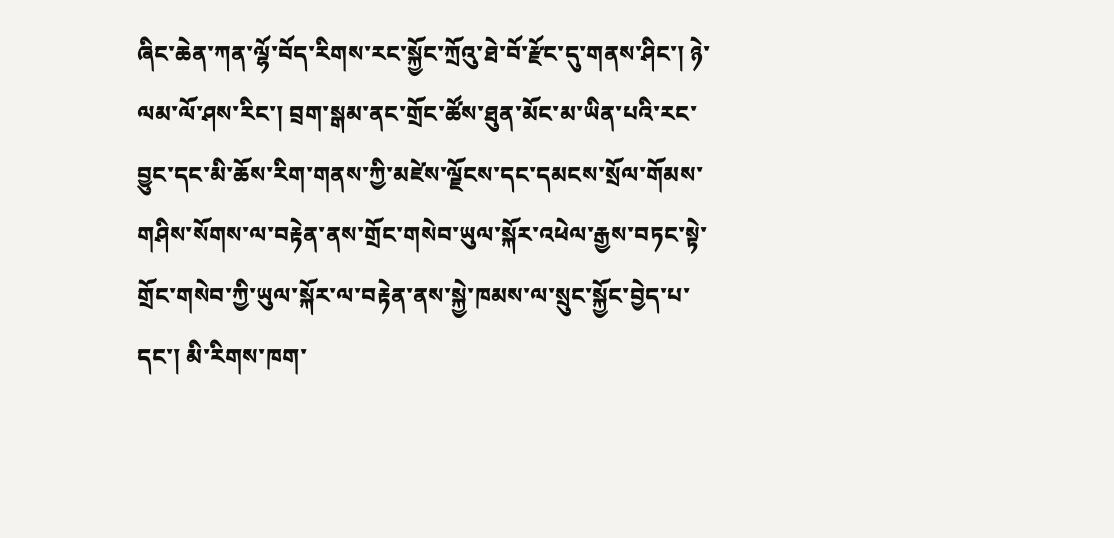ཞིང་ཆེན་ཀན་ལྷོ་བོད་རིགས་རང་སྐྱོང་ཀྲོའུ་ཐེ་བོ་རྫོང་དུ་གནས་ཤིང་། ཉེ་ལམ་ལོ་ཤས་རིང་། བྲག་སྒམ་ནང་གྲོང་ཚོས་ཐུན་མོང་མ་ཡིན་པའི་རང་བྱུང་དང་མི་ཆོས་རིག་གནས་ཀྱི་མཛེས་ལྗོངས་དང་དམངས་སྲོལ་གོམས་གཤིས་སོགས་ལ་བརྟེན་ནས་གྲོང་གསེབ་ཡུལ་སྐོར་འཕེལ་རྒྱས་བཏང་སྟེ་གྲོང་གསེབ་ཀྱི་ཡུལ་སྐོར་ལ་བརྟེན་ནས་སྐྱེ་ཁམས་ལ་སྲུང་སྐྱོང་བྱེད་པ་དང་། མི་རིགས་ཁག་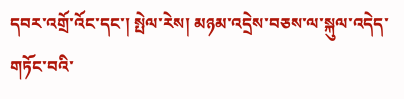དབར་འགྲོ་འོང་དང་། སྤེལ་རེས། མཉམ་འདྲེས་བཅས་ལ་སྐུལ་འདེད་གཏོང་བའི་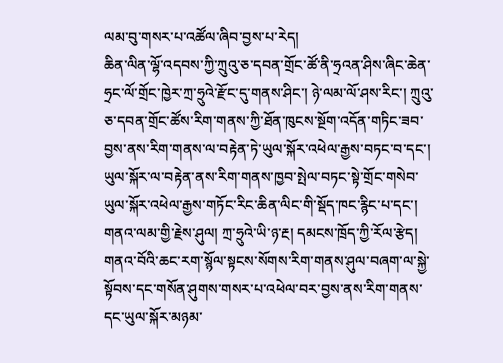ལམ་བུ་གསར་པ་འཚོལ་ཞིབ་བྱས་པ་རེད།
ཆིན་ལིན་ལྷོ་འདབས་ཀྱི་ཀྲུའུ་ཅ་དབན་གྲོང་ཚོ་ནི་ཧྲའན་ཤིས་ཞིང་ཆེན་ཧྲང་ལོ་གྲོང་ཁྱེར་ཀྲ་ཧྲུའེ་རྫོང་དུ་གནས་ཤིང་། ཉེ་ལམ་ལོ་ཤས་རིང་། ཀྲུའུ་ཅ་དབན་གྲོང་ཚོས་རིག་གནས་ཀྱི་ཐོན་ཁུངས་སྔོག་འདོན་གཏིང་ཟབ་བྱས་ནས་རིག་གནས་ལ་བརྟེན་ཏེ་ཡུལ་སྐོར་འཕེལ་རྒྱས་བཏང་བ་དང་། ཡུལ་སྐོར་ལ་བརྟེན་ནས་རིག་གནས་ཁྱབ་སྤེལ་བཏང་སྟེ་གྲོང་གསེབ་ཡུལ་སྐོར་འཕེལ་རྒྱས་གཏོང་རིང་ཆིན་ལིང་གི་སྡོད་ཁང་རྙིང་པ་དང་། གནའ་ལམ་གྱི་རྗེས་ཤུལ། ཀྲ་ཧྲུའེ་ཡི་ཉ་རྔ། དམངས་ཁྲོད་ཀྱི་རོལ་རྩེད། གནའ་བོའི་ཆང་རག་སྙོལ་སྟངས་སོགས་རིག་གནས་ཤུལ་བཞག་ལ་སྐྱེ་སྟོབས་དང་གསོན་ཤུགས་གསར་པ་འཕེལ་བར་བྱས་ནས་རིག་གནས་དང་ཡུལ་སྐོར་མཉམ་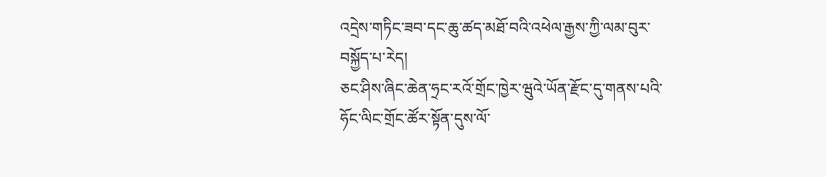འདྲེས་གཏིང་ཟབ་དང་ཆུ་ཚད་མཐོ་བའི་འཕེལ་རྒྱས་ཀྱི་ལམ་བུར་བསྐྱོད་པ་རེད།
ཅང་ཤིས་ཞིང་ཆེན་ཧྲང་རའོ་གྲོང་ཁྱེར་ཝུའེ་ཡོན་རྫོང་དུ་གནས་པའི་ཧོང་ལིང་གྲོང་ཚོར་སྟོན་དུས་ལོ་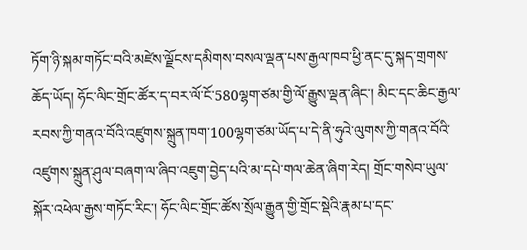ཏོག་ཉི་སྐམ་གཏོང་བའི་མཛེས་ལྗོངས་དམིགས་བསལ་ལྡན་པས་རྒྱལ་ཁབ་ཕྱི་ནང་དུ་སྐད་གྲགས་ཆོད་ཡོད། ཧོང་ལིང་གྲོང་ཚོར་ད་བར་ལོ་ངོ་580ལྷག་ཙམ་གྱི་ལོ་རྒྱུས་ལྡན་ཞིང་། མིང་དང་ཆིང་རྒྱལ་རབས་ཀྱི་གནའ་བོའི་འཛུགས་སྐྲུན་ཁག་100ལྷག་ཙམ་ཡོད་པ་དེ་ནི་ཧུའེ་ལུགས་ཀྱི་གནའ་བོའི་འཛུགས་སྐྲུན་ཤུལ་བཞག་ལ་ཞིབ་འཇུག་བྱེད་པའི་མ་དཔེ་གལ་ཆེན་ཞིག་རེད། གྲོང་གསེབ་ཡུལ་སྐོར་འཕེལ་རྒྱས་གཏོང་རིང་། ཧོང་ལིང་གྲོང་ཚོས་སྲོལ་རྒྱུན་གྱི་གྲོང་སྡེའི་རྣམ་པ་དང་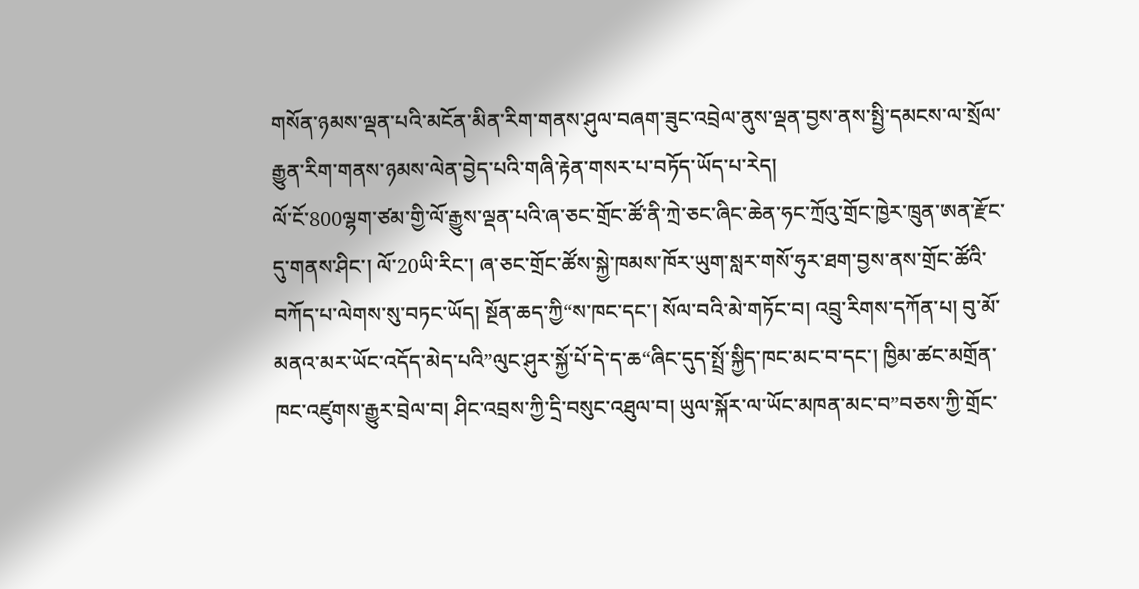གསོན་ཉམས་ལྡན་པའི་མངོན་མིན་རིག་གནས་ཤུལ་བཞག་ཟུང་འབྲེལ་ནུས་ལྡན་བྱས་ནས་སྤྱི་དམངས་ལ་སྲོལ་རྒྱུན་རིག་གནས་ཉམས་ལེན་བྱེད་པའི་གཞི་རྟེན་གསར་པ་བཏོད་ཡོད་པ་རེད།
ལོ་ངོ་800ལྷག་ཙམ་གྱི་ལོ་རྒྱུས་ལྡན་པའི་ཞ་ཅང་གྲོང་ཚོ་ནི་ཀྲེ་ཅང་ཞིང་ཆེན་ཧང་ཀྲོའུ་གྲོང་ཁྱེར་ཁྲུན་ཨན་རྫོང་དུ་གནས་ཤིང་། ལོ་20ཡི་རིང་། ཞ་ཅང་གྲོང་ཚོས་སྐྱེ་ཁམས་ཁོར་ཡུག་སླར་གསོ་ཧུར་ཐག་བྱས་ནས་གྲོང་ཚོའི་བཀོད་པ་ལེགས་སུ་བཏང་ཡོད། སྔོན་ཆད་ཀྱི“ས་ཁང་དང་། སོལ་བའི་མེ་གཏོང་བ། འབྲུ་རིགས་དཀོན་པ། བུ་མོ་མནའ་མར་ཡོང་འདོད་མེད་པའི”ལུང་ཤུར་སྐྱོ་པོ་དེ་ད་ཆ“ཞིང་དུད་སྤྲོ་སྐྱིད་ཁང་མང་བ་དང་། ཁྱིམ་ཚང་མགྲོན་ཁང་འཛུགས་རྒྱུར་བྲེལ་བ། ཤིང་འབྲས་ཀྱི་དྲི་བསུང་འཐུལ་བ། ཡུལ་སྐོར་ལ་ཡོང་མཁན་མང་བ”བཅས་ཀྱི་གྲོང་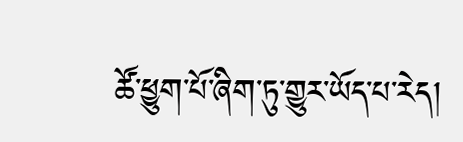ཚོ་ཕྱུག་པོ་ཞིག་ཏུ་གྱུར་ཡོད་པ་རེད།